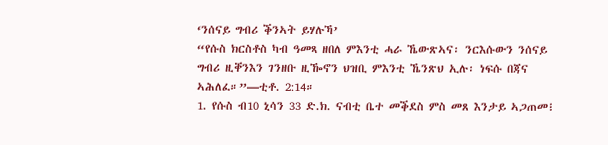‘ንሰናይ ግብሪ ቕንኣት ይሃሉኻ’
“የሱስ ክርስቶስ ካብ ዓመጻ ዘበለ ምእንቲ ሓራ ኼውጽኣና፡ ንርእሱውን ንሰናይ ግብሪ ዚቐንእን ገንዘቡ ዚዀኖን ህዝቢ ምእንቲ ኼንጽህ ኢሉ፡ ነፍሱ በጃና ኣሕለፈ።”—ቲቶ. 2:14።
1. የሱስ ብ10 ኒሳን 33 ድ.ክ. ናብቲ ቤተ መቕደስ ምስ መጸ እንታይ ኣጋጠመ፧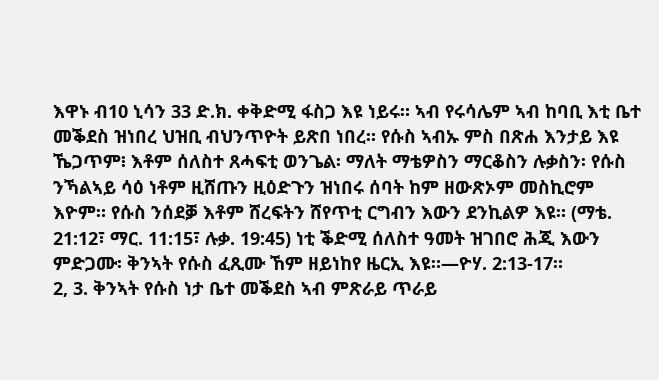እዋኑ ብ10 ኒሳን 33 ድ.ክ. ቀቅድሚ ፋስጋ እዩ ነይሩ። ኣብ የሩሳሌም ኣብ ከባቢ እቲ ቤተ መቕደስ ዝነበረ ህዝቢ ብህንጥዮት ይጽበ ነበረ። የሱስ ኣብኡ ምስ በጽሐ እንታይ እዩ ኼጋጥም፧ እቶም ሰለስተ ጸሓፍቲ ወንጌል፡ ማለት ማቴዎስን ማርቆስን ሉቃስን፡ የሱስ ንኻልኣይ ሳዕ ነቶም ዚሸጡን ዚዕድጉን ዝነበሩ ሰባት ከም ዘውጽኦም መስኪሮም እዮም። የሱስ ንሰደቓ እቶም ሸረፍትን ሸየጥቲ ርግብን እውን ደንኪልዎ እዩ። (ማቴ. 21:12፣ ማር. 11:15፣ ሉቃ. 19:45) ነቲ ቕድሚ ሰለስተ ዓመት ዝገበሮ ሕጂ እውን ምድጋሙ፡ ቅንኣት የሱስ ፈጺሙ ኸም ዘይነከየ ዜርኢ እዩ።—ዮሃ. 2:13-17።
2, 3. ቅንኣት የሱስ ነታ ቤተ መቕደስ ኣብ ምጽራይ ጥራይ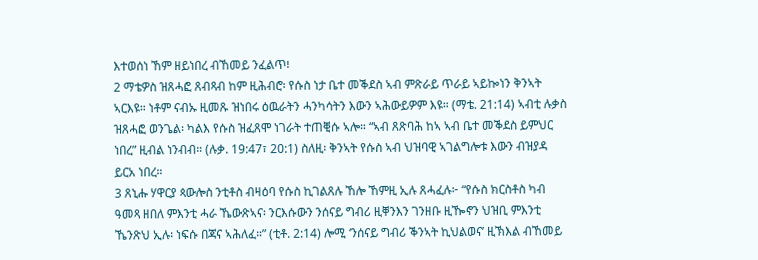እተወሰነ ኸም ዘይነበረ ብኸመይ ንፈልጥ፧
2 ማቴዎስ ዝጸሓፎ ጸብጻብ ከም ዚሕብሮ፡ የሱስ ነታ ቤተ መቕደስ ኣብ ምጽራይ ጥራይ ኣይኰነን ቅንኣት ኣርእዩ። ነቶም ናብኡ ዚመጹ ዝነበሩ ዕዉራትን ሓንካሳትን እውን ኣሕውይዎም እዩ። (ማቴ. 21:14) ኣብቲ ሉቃስ ዝጸሓፎ ወንጌል፡ ካልእ የሱስ ዝፈጸሞ ነገራት ተጠቒሱ ኣሎ። “ኣብ ጸጽባሕ ከኣ ኣብ ቤተ መቕደስ ይምህር ነበረ” ዚብል ነንብብ። (ሉቃ. 19:47፣ 20:1) ስለዚ፡ ቅንኣት የሱስ ኣብ ህዝባዊ ኣገልግሎቱ እውን ብዝያዳ ይርአ ነበረ።
3 ጸኒሑ ሃዋርያ ጳውሎስ ንቲቶስ ብዛዕባ የሱስ ኪገልጸሉ ኸሎ ኸምዚ ኢሉ ጸሓፈሉ፦ “የሱስ ክርስቶስ ካብ ዓመጻ ዘበለ ምእንቲ ሓራ ኼውጽኣና፡ ንርእሱውን ንሰናይ ግብሪ ዚቐንእን ገንዘቡ ዚዀኖን ህዝቢ ምእንቲ ኼንጽህ ኢሉ፡ ነፍሱ በጃና ኣሕለፈ።” (ቲቶ. 2:14) ሎሚ ‘ንሰናይ ግብሪ ቕንኣት ኪህልወና’ ዚኽእል ብኸመይ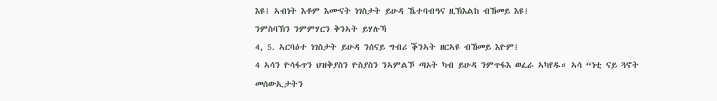እዩ፧ ኣብነት እቶም እሙናት ነገስታት ይሁዳ ኼተባብዓና ዚኽእልከ ብኸመይ እዩ፧
ንምስባኽን ንምምሃርን ቅንኣት ይሃሉኻ
4, 5. ኣርባዕተ ነገስታት ይሁዳ ንሰናይ ግብሪ ቕንኣት ዘርኣዩ ብኸመይ እዮም፧
4 ኣሳን ዮሳፋጥን ህዝቅያስን ዮስያስን ንኣምልኾ ጣኦት ካብ ይሁዳ ንምጥፋእ ወፈራ ኣካየዱ። ኣሳ “ነቲ ናይ ጓኖት መሰውኢታትን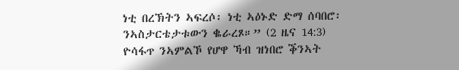ነቲ በረኽትን ኣፍረሶ፡ ነቲ ኣዕኑድ ድማ ሰባበሮ፡ ንኣስታርቴታቱውን ቈራረጾ።” (2 ዜና 14:3) ዮሳፋጥ ንኣምልኾ የሆዋ ኻብ ዝነበሮ ቕንኣት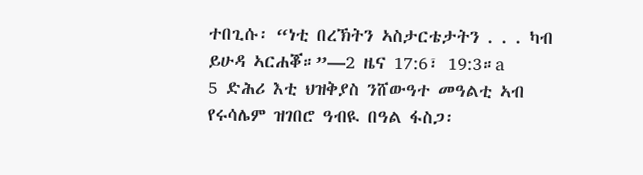ተበጊሱ፡ “ነቲ በረኽትን ኣስታርቴታትን . . . ካብ ይሁዳ ኣርሐቖ።”—2 ዜና 17:6፣ 19:3።a
5 ድሕሪ እቲ ህዝቅያስ ንሸውዓተ መዓልቲ ኣብ የሩሳሌም ዝገበሮ ዓብዪ በዓል ፋስጋ፡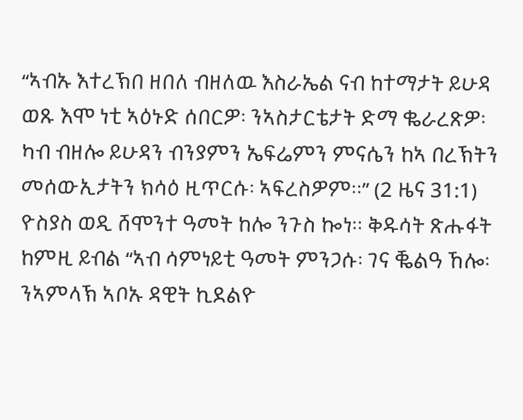“ኣብኡ እተረኽበ ዘበለ ብዘለዉ እስራኤል ናብ ከተማታት ይሁዳ ወጹ እሞ ነቲ ኣዕኑድ ሰበርዎ፡ ንኣስታርቴታት ድማ ቈራረጽዎ፡ ካብ ብዘሎ ይሁዳን ብንያምን ኤፍሬምን ምናሴን ከኣ በረኽትን መሰውኢታትን ክሳዕ ዚጥርሱ፡ ኣፍረስዎም።” (2 ዜና 31:1) ዮስያስ ወዲ ሸሞንተ ዓመት ከሎ ንጉስ ኰነ። ቅዱሳት ጽሑፋት ከምዚ ይብል “ኣብ ሳምነይቲ ዓመት ምንጋሱ፡ ገና ቘልዓ ኸሎ፡ ንኣምላኽ ኣቦኡ ዳዊት ኪደልዮ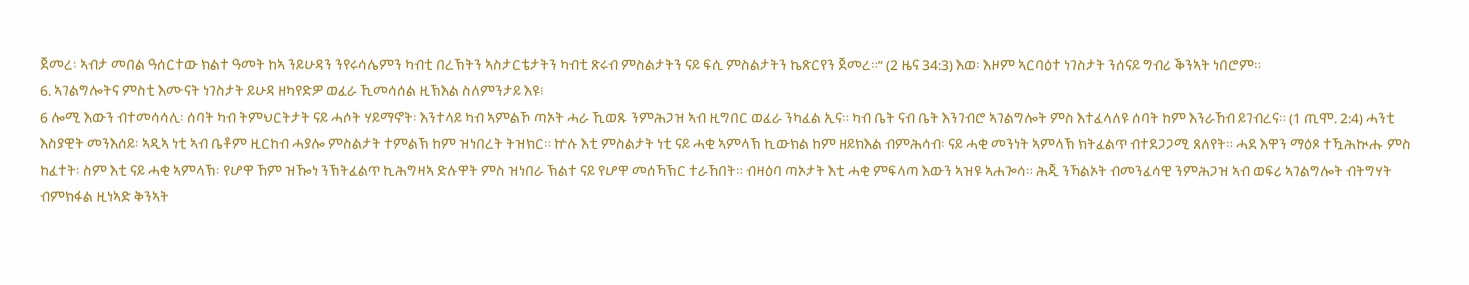ጀመረ፡ ኣብታ መበል ዓሰርተው ክልተ ዓመት ከኣ ንይሁዳን ንየሩሳሌምን ካብቲ በረኽትን ኣስታርቴታትን ካብቲ ጽሩብ ምስልታትን ናይ ፍሲ ምስልታትን ኬጽርየን ጀመረ።” (2 ዜና 34:3) እወ፡ እዞም ኣርባዕተ ነገስታት ንሰናይ ግብሪ ቕንኣት ነበሮም።
6. ኣገልግሎትና ምስቲ እሙናት ነገስታት ይሁዳ ዘካየድዎ ወፈራ ኺመሳሰል ዚኽእል ስለምንታይ እዩ፧
6 ሎሚ እውን ብተመሳሳሊ፡ ሰባት ካብ ትምህርትታት ናይ ሓሶት ሃይማኖት፡ እንተላይ ካብ ኣምልኾ ጣኦት ሓራ ኺወጹ ንምሕጋዝ ኣብ ዚግበር ወፈራ ንካፈል ኢና። ካብ ቤት ናብ ቤት እንገብሮ ኣገልግሎት ምስ እተፈላለዩ ሰባት ከም እንራኸብ ይገብረና። (1 ጢሞ. 2:4) ሓንቲ እስያዊት መንእሰይ፡ ኣዲኣ ነቲ ኣብ ቤቶም ዚርከብ ሓያሎ ምስልታት ተምልኽ ከም ዝነበረት ትዝክር። ኵሉ እቲ ምስልታት ነቲ ናይ ሓቂ ኣምላኽ ኪውክል ከም ዘይክእል ብምሕሳብ፡ ናይ ሓቂ መንነት ኣምላኽ ክትፈልጥ ብተደጋጋሚ ጸለየት። ሓደ እዋን ማዕጾ ተዃሕኲሑ ምስ ከፈተት፡ ስም እቲ ናይ ሓቂ ኣምላኽ፡ የሆዋ ኸም ዝዀነ ንኽትፈልጥ ኪሕግዛኣ ድሉዋት ምስ ዝነበራ ኽልተ ናይ የሆዋ መሰኻኽር ተራኸበት። ብዛዕባ ጣኦታት እቲ ሓቂ ምፍላጣ እውን ኣዝዩ ኣሐጐሳ። ሕጂ ንኻልኦት ብመንፈሳዊ ንምሕጋዝ ኣብ ወፍሪ ኣገልግሎት ብትግሃት ብምክፋል ዚነኣድ ቅንኣት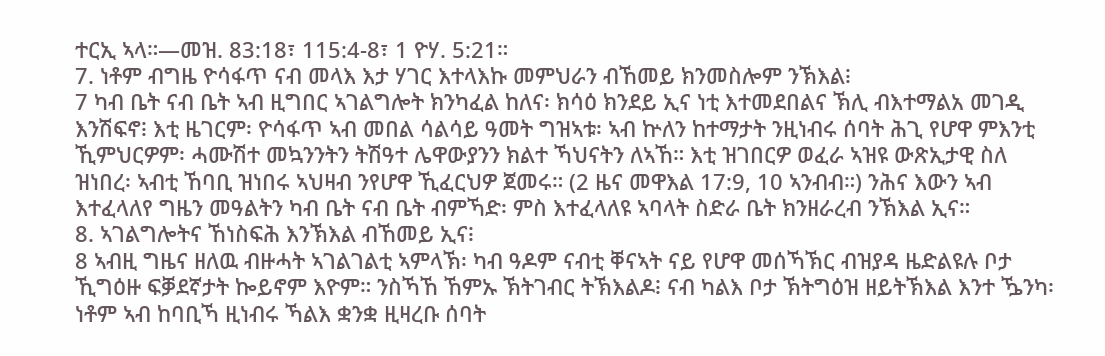ተርኢ ኣላ።—መዝ. 83:18፣ 115:4-8፣ 1 ዮሃ. 5:21።
7. ነቶም ብግዜ ዮሳፋጥ ናብ መላእ እታ ሃገር እተላእኩ መምህራን ብኸመይ ክንመስሎም ንኽእል፧
7 ካብ ቤት ናብ ቤት ኣብ ዚግበር ኣገልግሎት ክንካፈል ከለና፡ ክሳዕ ክንደይ ኢና ነቲ እተመደበልና ኽሊ ብእተማልአ መገዲ እንሽፍኖ፧ እቲ ዜገርም፡ ዮሳፋጥ ኣብ መበል ሳልሳይ ዓመት ግዝኣቱ፡ ኣብ ኵለን ከተማታት ንዚነብሩ ሰባት ሕጊ የሆዋ ምእንቲ ኺምህርዎም፡ ሓሙሽተ መኳንንትን ትሽዓተ ሌዋውያንን ክልተ ኻህናትን ለኣኸ። እቲ ዝገበርዎ ወፈራ ኣዝዩ ውጽኢታዊ ስለ ዝነበረ፡ ኣብቲ ኸባቢ ዝነበሩ ኣህዛብ ንየሆዋ ኺፈርህዎ ጀመሩ። (2 ዜና መዋእል 17:9, 10 ኣንብብ።) ንሕና እውን ኣብ እተፈላለየ ግዜን መዓልትን ካብ ቤት ናብ ቤት ብምኻድ፡ ምስ እተፈላለዩ ኣባላት ስድራ ቤት ክንዘራረብ ንኽእል ኢና።
8. ኣገልግሎትና ኸነስፍሕ እንኽእል ብኸመይ ኢና፧
8 ኣብዚ ግዜና ዘለዉ ብዙሓት ኣገልገልቲ ኣምላኽ፡ ካብ ዓዶም ናብቲ ቐናኣት ናይ የሆዋ መሰኻኽር ብዝያዳ ዜድልዩሉ ቦታ ኺግዕዙ ፍቓደኛታት ኰይኖም እዮም። ንስኻኸ ኸምኡ ኽትገብር ትኽእልዶ፧ ናብ ካልእ ቦታ ኽትግዕዝ ዘይትኽእል እንተ ዄንካ፡ ነቶም ኣብ ከባቢኻ ዚነብሩ ኻልእ ቋንቋ ዚዛረቡ ሰባት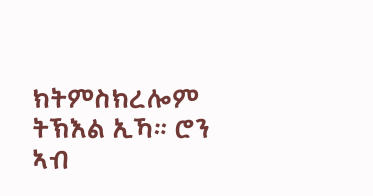ክትምስክረሎም ትኽእል ኢኻ። ሮን ኣብ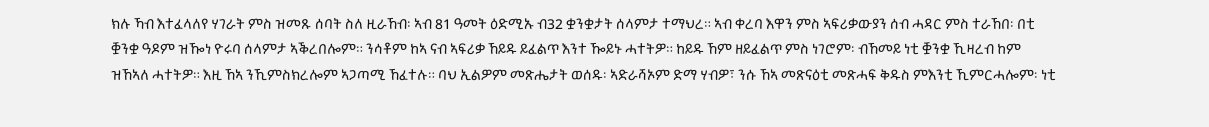ክሉ ኻብ እተፈላለየ ሃገራት ምስ ዝመጹ ሰባት ስለ ዚራኸብ፡ ኣብ 81 ዓመት ዕድሚኡ ብ32 ቋንቋታት ሰላምታ ተማህረ። ኣብ ቀረባ እዋን ምስ ኣፍሪቃውያን ሰብ ሓዳር ምስ ተራኸበ፡ በቲ ቛንቋ ዓዶም ዝዀነ ዮሩባ ሰላምታ ኣቕረበሎም። ንሳቶም ከኣ ናብ ኣፍሪቃ ኸይዱ ይፈልጥ እንተ ዀይኑ ሓተትዎ። ከይዱ ኸም ዘይፈልጥ ምስ ነገሮም፡ ብኸመይ ነቲ ቛንቋ ኺዛረብ ከም ዝኸኣለ ሓተትዎ። እዚ ኸኣ ንኺምስክረሎም ኣጋጣሚ ኸፈተሉ። ባህ ኢልዎም መጽሔታት ወሰዱ፡ ኣድራሻኦም ድማ ሃብዎ፣ ንሱ ኸኣ መጽናዕቲ መጽሓፍ ቅዱስ ምእንቲ ኺምርሓሎም፡ ነቲ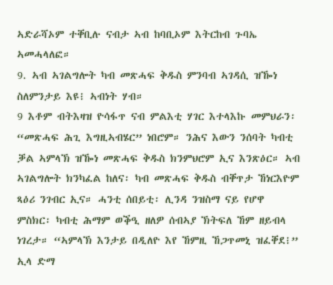ኣድራሻኦም ተቐቢሉ ናብታ ኣብ ከባቢኦም እትርከብ ጉባኤ ኣመሓላለፎ።
9. ኣብ ኣገልግሎት ካብ መጽሓፍ ቅዱስ ምንባብ ኣገዳሲ ዝዀነ ስለምንታይ እዩ፧ ኣብነት ሃብ።
9 እቶም ብትእዛዝ ዮሳፋጥ ናብ ምልእቲ ሃገር እተላእኩ መምህራን፡ “መጽሓፍ ሕጊ እግዚኣብሄር” ነበሮም። ንሕና እውን ንሰባት ካብቲ ቓል ኣምላኽ ዝዀነ መጽሓፍ ቅዱስ ክንምህሮም ኢና እንጽዕር። ኣብ ኣገልግሎት ክንካፈል ከለና፡ ካብ መጽሓፍ ቅዱስ ብቐጥታ ኸነርእዮም ጻዕሪ ንገብር ኢና። ሓንቲ ሰበይቲ፡ ሊንዳ ንዝስማ ናይ የሆዋ ምስክር፡ ካብቲ ሕማም ወቕዒ ዘለዎ ሰብኣያ ኽትፍለ ኸም ዘይብላ ነገረታ። “ኣምላኽ እንታይ በዲለዮ እየ ኸምዚ ኸጋጥመኒ ዝፈቐደ፧” ኢላ ድማ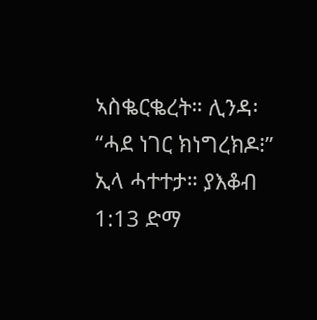ኣስቈርቈረት። ሊንዳ፡ “ሓደ ነገር ክነግረክዶ፧” ኢላ ሓተተታ። ያእቆብ 1:13 ድማ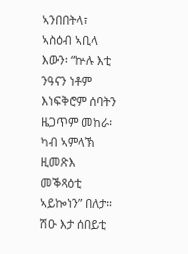ኣንበበትላ፣ ኣስዕብ ኣቢላ እውን፡ “ኵሉ እቲ ንዓናን ነቶም እነፍቅሮም ሰባትን ዜጋጥም መከራ፡ ካብ ኣምላኽ ዚመጽእ መቕጻዕቲ ኣይኰነን” በለታ። ሽዑ እታ ሰበይቲ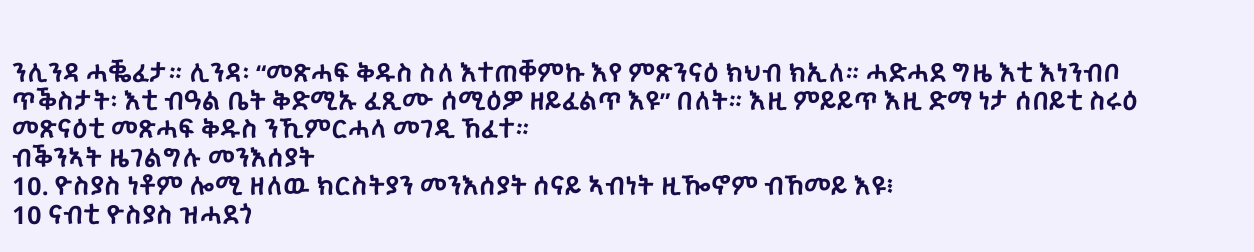ንሊንዳ ሓቘፈታ። ሊንዳ፡ “መጽሓፍ ቅዱስ ስለ እተጠቐምኩ እየ ምጽንናዕ ክህብ ክኢለ። ሓድሓደ ግዜ እቲ እነንብቦ ጥቕስታት፡ እቲ ብዓል ቤት ቅድሚኡ ፈጺሙ ሰሚዕዎ ዘይፈልጥ እዩ” በለት። እዚ ምይይጥ እዚ ድማ ነታ ሰበይቲ ስሩዕ መጽናዕቲ መጽሓፍ ቅዱስ ንኺምርሓላ መገዲ ኸፈተ።
ብቕንኣት ዜገልግሉ መንእሰያት
10. ዮስያስ ነቶም ሎሚ ዘለዉ ክርስትያን መንእሰያት ሰናይ ኣብነት ዚዀኖም ብኸመይ እዩ፧
10 ናብቲ ዮስያስ ዝሓደጎ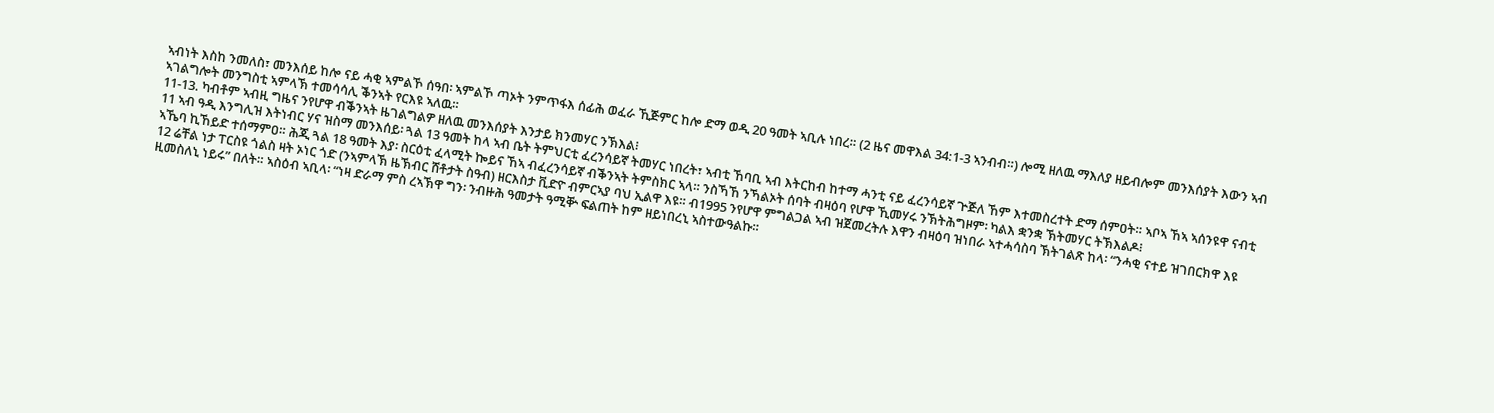ኣብነት እስከ ንመለስ፣ መንእሰይ ከሎ ናይ ሓቂ ኣምልኾ ሰዓበ፡ ኣምልኾ ጣኦት ንምጥፋእ ሰፊሕ ወፈራ ኺጅምር ከሎ ድማ ወዲ 20 ዓመት ኣቢሉ ነበረ። (2 ዜና መዋእል 34:1-3 ኣንብብ።) ሎሚ ዘለዉ ማእለያ ዘይብሎም መንእሰያት እውን ኣብ ኣገልግሎት መንግስቲ ኣምላኽ ተመሳሳሊ ቕንኣት የርእዩ ኣለዉ።
11-13. ካብቶም ኣብዚ ግዜና ንየሆዋ ብቕንኣት ዜገልግልዎ ዘለዉ መንእሰያት እንታይ ክንመሃር ንኽእል፧
11 ኣብ ዓዲ እንግሊዝ እትነብር ሃና ዝስማ መንእሰይ፡ ጓል 13 ዓመት ከላ ኣብ ቤት ትምህርቲ ፈረንሳይኛ ትመሃር ነበረት፣ ኣብቲ ኸባቢ ኣብ እትርከብ ከተማ ሓንቲ ናይ ፈረንሳይኛ ጕጅለ ኸም እተመስረተት ድማ ሰምዐት። ኣቦኣ ኸኣ ኣሰንዩዋ ናብቲ ኣኼባ ኪኸይድ ተሰማምዐ። ሕጂ ጓል 18 ዓመት እያ፡ ስርዕቲ ፈላሚት ኰይና ኸኣ ብፈረንሳይኛ ብቕንኣት ትምስክር ኣላ። ንስኻኸ ንኻልኦት ሰባት ብዛዕባ የሆዋ ኺመሃሩ ንኽትሕግዞም፡ ካልእ ቋንቋ ኽትመሃር ትኽእልዶ፧
12 ሬቸል ነታ ፐርስዩ ጎልስ ዛት ኦነር ጎድ (ንኣምላኽ ዜኽብር ሸቶታት ስዓብ) ዘርእስታ ቪድዮ ብምርኣያ ባህ ኢልዋ እዩ። ብ1995 ንየሆዋ ምግልጋል ኣብ ዝጀመረትሉ እዋን ብዛዕባ ዝነበራ ኣተሓሳስባ ኽትገልጽ ከላ፡ “ንሓቂ ናተይ ዝገበርክዋ እዩ ዚመስለኒ ነይሩ” በለት። ኣስዕብ ኣቢላ፡ “ነዛ ድራማ ምስ ረኣኽዋ ግን፡ ንብዙሕ ዓመታት ዓሚቝ ፍልጠት ከም ዘይነበረኒ ኣስተውዓልኩ።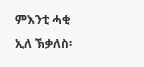ምእንቲ ሓቂ ኢለ ኽቃለስ፡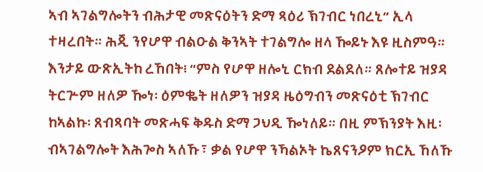ኣብ ኣገልግሎትን ብሕታዊ መጽናዕትን ድማ ጻዕሪ ኽገብር ነበረኒ” ኢላ ተዛረበት። ሕጂ ንየሆዋ ብልዑል ቅንኣት ተገልግሎ ዘላ ዀይኑ እዩ ዚስምዓ። እንታይ ውጽኢትከ ረኸበት፧ “ምስ የሆዋ ዘሎኒ ርክብ ደልደለ። ጸሎተይ ዝያዳ ትርጕም ዘለዎ ዀነ፡ ዕምቈት ዘለዎን ዝያዳ ዜዕግብን መጽናዕቲ ኽገብር ከኣልኩ፡ ጸብጻባት መጽሓፍ ቅዱስ ድማ ጋህዲ ዀነለይ። በዚ ምኽንያት እዚ፡ ብኣገልግሎት እሕጐስ ኣለኹ፣ ቃል የሆዋ ንኻልኦት ኬጸናንዖም ክርኢ ኸለኹ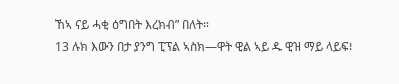ኸኣ ናይ ሓቂ ዕግበት እረክብ” በለት።
13 ሉክ እውን በታ ያንግ ፒፕል ኣስክ—ዋት ዊል ኣይ ዱ ዊዝ ማይ ላይፍ፧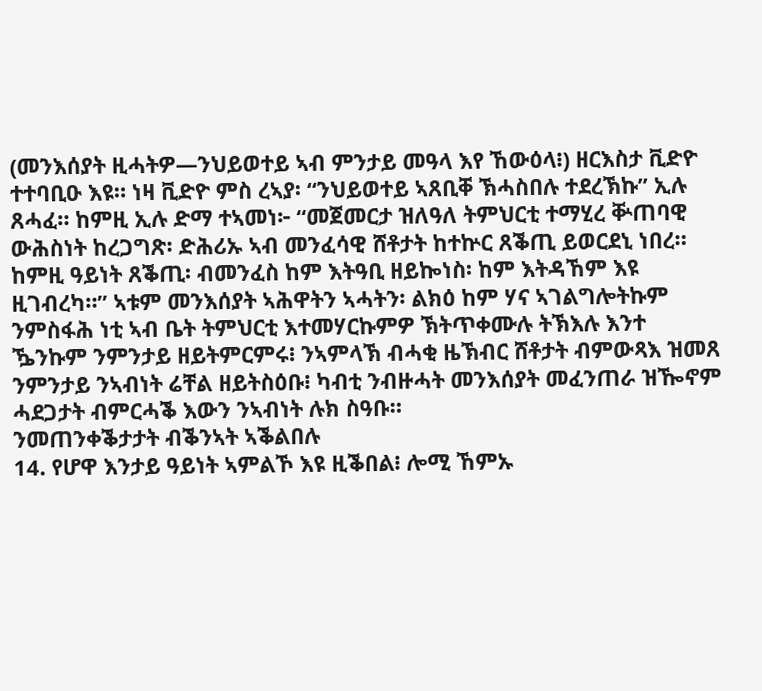(መንእሰያት ዚሓትዎ—ንህይወተይ ኣብ ምንታይ መዓላ እየ ኸውዕላ፧) ዘርእስታ ቪድዮ ተተባቢዑ እዩ። ነዛ ቪድዮ ምስ ረኣያ፡ “ንህይወተይ ኣጸቢቐ ኽሓስበሉ ተደረኽኩ” ኢሉ ጸሓፈ። ከምዚ ኢሉ ድማ ተኣመነ፦ “መጀመርታ ዝለዓለ ትምህርቲ ተማሂረ ቝጠባዊ ውሕስነት ከረጋግጽ፡ ድሕሪኡ ኣብ መንፈሳዊ ሸቶታት ከተኵር ጸቕጢ ይወርደኒ ነበረ። ከምዚ ዓይነት ጸቕጢ፡ ብመንፈስ ከም እትዓቢ ዘይኰነስ፡ ከም እትዳኸም እዩ ዚገብረካ።” ኣቱም መንእሰያት ኣሕዋትን ኣሓትን፡ ልክዕ ከም ሃና ኣገልግሎትኩም ንምስፋሕ ነቲ ኣብ ቤት ትምህርቲ እተመሃርኩምዎ ኽትጥቀሙሉ ትኽእሉ እንተ ዄንኩም ንምንታይ ዘይትምርምሩ፧ ንኣምላኽ ብሓቂ ዜኽብር ሸቶታት ብምውጻእ ዝመጸ ንምንታይ ንኣብነት ሬቸል ዘይትስዕቡ፧ ካብቲ ንብዙሓት መንእሰያት መፈንጠራ ዝዀኖም ሓደጋታት ብምርሓቕ እውን ንኣብነት ሉክ ስዓቡ።
ንመጠንቀቕታታት ብቕንኣት ኣቕልበሉ
14. የሆዋ እንታይ ዓይነት ኣምልኾ እዩ ዚቕበል፧ ሎሚ ኸምኡ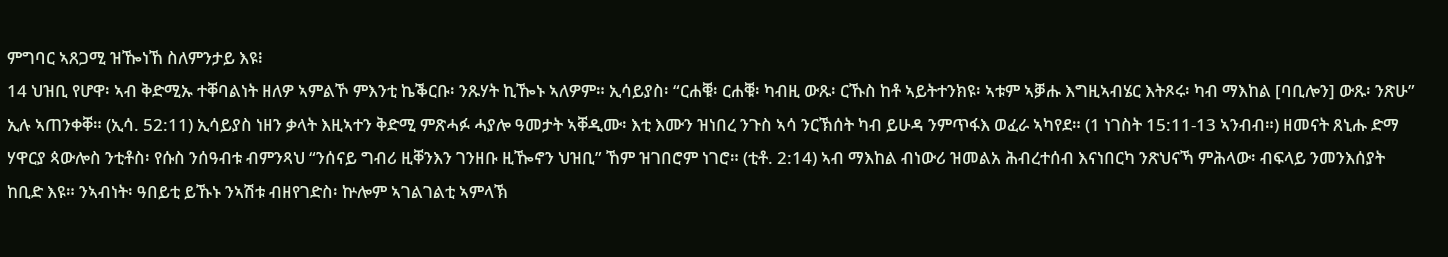ምግባር ኣጸጋሚ ዝዀነኸ ስለምንታይ እዩ፧
14 ህዝቢ የሆዋ፡ ኣብ ቅድሚኡ ተቐባልነት ዘለዎ ኣምልኾ ምእንቲ ኬቕርቡ፡ ንጹሃት ኪዀኑ ኣለዎም። ኢሳይያስ፡ “ርሐቑ፡ ርሐቑ፡ ካብዚ ውጹ፡ ርኹስ ከቶ ኣይትተንክዩ፡ ኣቱም ኣቓሑ እግዚኣብሄር እትጾሩ፡ ካብ ማእከል [ባቢሎን] ውጹ፡ ንጽሁ” ኢሉ ኣጠንቀቐ። (ኢሳ. 52:11) ኢሳይያስ ነዘን ቃላት እዚኣተን ቅድሚ ምጽሓፉ ሓያሎ ዓመታት ኣቐዲሙ፡ እቲ እሙን ዝነበረ ንጉስ ኣሳ ንርኽሰት ካብ ይሁዳ ንምጥፋእ ወፈራ ኣካየደ። (1 ነገስት 15:11-13 ኣንብብ።) ዘመናት ጸኒሑ ድማ ሃዋርያ ጳውሎስ ንቲቶስ፡ የሱስ ንሰዓብቱ ብምንጻህ “ንሰናይ ግብሪ ዚቐንእን ገንዘቡ ዚዀኖን ህዝቢ” ኸም ዝገበሮም ነገሮ። (ቲቶ. 2:14) ኣብ ማእከል ብነውሪ ዝመልአ ሕብረተሰብ እናነበርካ ንጽህናኻ ምሕላው፡ ብፍላይ ንመንእሰያት ከቢድ እዩ። ንኣብነት፡ ዓበይቲ ይኹኑ ንኣሽቱ ብዘየገድስ፡ ኵሎም ኣገልገልቲ ኣምላኽ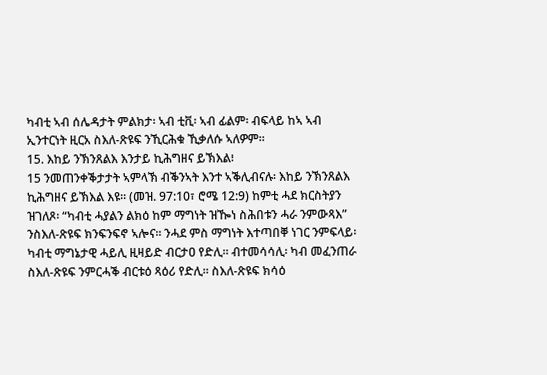ካብቲ ኣብ ሰሌዳታት ምልክታ፡ ኣብ ቲቪ፡ ኣብ ፊልም፡ ብፍላይ ከኣ ኣብ ኢንተርነት ዚርአ ስእለ-ጽዩፍ ንኺርሕቁ ኺቃለሱ ኣለዎም።
15. እከይ ንኽንጸልእ እንታይ ኪሕግዘና ይኽእል፧
15 ንመጠንቀቕታታት ኣምላኽ ብቕንኣት እንተ ኣቕሊብናሉ፡ እከይ ንኽንጸልእ ኪሕግዘና ይኽእል እዩ። (መዝ. 97:10፣ ሮሜ 12:9) ከምቲ ሓደ ክርስትያን ዝገለጾ፡ “ካብቲ ሓያልን ልክዕ ከም ማግነት ዝዀነ ስሕበቱን ሓራ ንምውጻእ” ንስእለ-ጽዩፍ ክንፍንፍኖ ኣሎና። ንሓደ ምስ ማግነት እተጣበቐ ነገር ንምፍላይ፡ ካብቲ ማግኔታዊ ሓይሊ ዚዛይድ ብርታዐ የድሊ። ብተመሳሳሊ፡ ካብ መፈንጠራ ስእለ-ጽዩፍ ንምርሓቕ ብርቱዕ ጻዕሪ የድሊ። ስእለ-ጽዩፍ ክሳዕ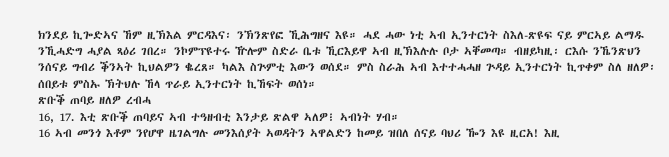ክንደይ ኪጐድኣና ኸም ዚኽእል ምርዳእና፡ ንኽንጽየፎ ኺሕግዘና እዩ። ሓደ ሓው ነቲ ኣብ ኢንተርነት ስእለ-ጽዩፍ ናይ ምርኣይ ልማዱ ንኺሓድግ ሓያል ጻዕሪ ገበረ። ንኮምፕዩተሩ ዅሎም ስድራ ቤቱ ኺርእይዋ ኣብ ዚኽእሉሉ ቦታ ኣቐመጣ። ብዘይካዚ፡ ርእሱ ንኼንጽህን ንሰናይ ግብሪ ቕንኣት ኪህልዎን ቈረጸ። ካልእ ስጕምቲ እውን ወሰደ። ምስ ስራሕ ኣብ እተተሓሓዘ ጕዳይ ኢንተርነት ኪጥቀም ስለ ዘለዎ፡ ሰበይቱ ምስኡ ኽትህሉ ኸላ ጥራይ ኢንተርነት ኪኸፍት ወሰነ።
ጽቡቕ ጠባይ ዘለዎ ረብሓ
16, 17. እቲ ጽቡቕ ጠባይና ኣብ ተዓዘብቲ እንታይ ጽልዋ ኣለዎ፧ ኣብነት ሃብ።
16 ኣብ መንጎ እቶም ንየሆዋ ዜገልግሉ መንእሰያት ኣወዳትን ኣዋልድን ከመይ ዝበለ ሰናይ ባህሪ ዀን እዩ ዚርአ! እዚ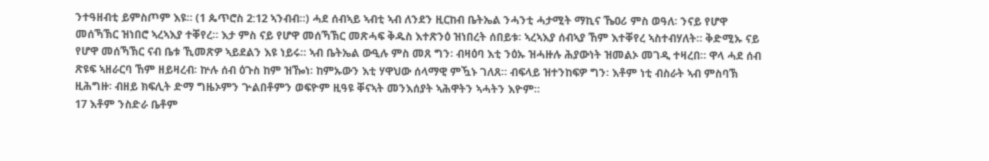ንተዓዘብቲ ይምስጦም እዩ። (1 ጴጥሮስ 2:12 ኣንብብ።) ሓደ ሰብኣይ ኣብቲ ኣብ ለንደን ዚርከብ ቤትኤል ንሓንቲ ሓታሚት ማኪና ኼዐሪ ምስ ወዓለ፡ ንናይ የሆዋ መሰኻኽር ዝነበሮ ኣረኣእያ ተቐየረ። እታ ምስ ናይ የሆዋ መሰኻኽር መጽሓፍ ቅዱስ እተጽንዕ ዝነበረት ሰበይቱ፡ ኣረኣእያ ሰብኣያ ኸም እተቐየረ ኣስተብሃለት። ቅድሚኡ ናይ የሆዋ መሰኻኽር ናብ ቤቱ ኺመጽዎ ኣይደልን እዩ ነይሩ። ኣብ ቤትኤል ውዒሉ ምስ መጸ ግን፡ ብዛዕባ እቲ ንዕኡ ዝሓዙሉ ሕያውነት ዝመልኦ መገዲ ተዛረበ። ዋላ ሓደ ሰብ ጽዩፍ ኣዘራርባ ኸም ዘይዛረብ፡ ኵሉ ሰብ ዕጉስ ከም ዝዀነ፡ ከምኡውን እቲ ሃዋህው ሰላማዊ ምዃኑ ገለጸ። ብፍላይ ዝተንከፍዎ ግን፡ እቶም ነቲ ብስራት ኣብ ምስባኽ ዚሕግዙ፡ ብዘይ ክፍሊት ድማ ግዜኦምን ጕልበቶምን ወፍዮም ዚዓዩ ቐናኣት መንእሰያት ኣሕዋትን ኣሓትን እዮም።
17 እቶም ንስድራ ቤቶም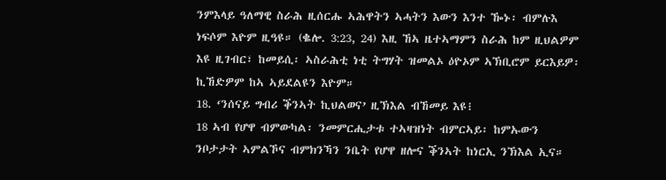ንምእላይ ዓለማዊ ስራሕ ዚሰርሑ ኣሕዋትን ኣሓትን እውን እንተ ዀኑ፡ ብምሉእ ነፍሶም እዮም ዚዓዩ። (ቈሎ. 3:23, 24) እዚ ኸኣ ዜተኣማምን ስራሕ ከም ዚህልዎም እዩ ዚገብር፣ ከመይሲ፡ ኣስራሕቲ ነቲ ትግሃት ዝመልኦ ዕዮኦም ኣኽቢሮም ይርእይዎ፡ ኪኸድዎም ከኣ ኣይደልዩን እዮም።
18. ‘ንሰናይ ግብሪ ቕንኣት ኪህልወና’ ዚኽእል ብኸመይ እዩ፧
18 ኣብ የሆዋ ብምውካል፡ ንመምርሒታቱ ተኣዛዝነት ብምርኣይ፡ ከምኡውን ንቦታታት ኣምልኾና ብምክንኻን ንቤት የሆዋ ዘሎና ቕንኣት ከነርኢ ንኽእል ኢና።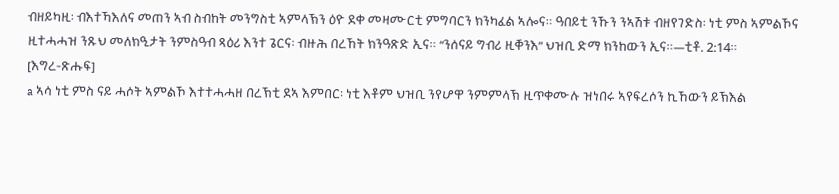ብዘይካዚ፡ ብእተኻእለና መጠን ኣብ ስብከት መንግስቲ ኣምላኽን ዕዮ ደቀ መዛሙርቲ ምግባርን ክንካፈል ኣሎና። ዓበይቲ ንኹን ንኣሽቱ ብዘየገድስ፡ ነቲ ምስ ኣምልኾና ዚተሓሓዝ ንጹህ መለክዒታት ንምስዓብ ጻዕሪ እንተ ጌርና፡ ብዙሕ በረኸት ክንዓጽድ ኢና። “ንሰናይ ግብሪ ዚቐንእ” ህዝቢ ድማ ክንከውን ኢና።—ቲቶ. 2:14።
[እግረ-ጽሑፍ]
a ኣሳ ነቲ ምስ ናይ ሓሶት ኣምልኾ እተተሓሓዘ በረኽቲ ደኣ እምበር፡ ነቲ እቶም ህዝቢ ንየሆዋ ንምምላኽ ዚጥቀሙሉ ዝነበሩ ኣየፍረሶን ኪኸውን ይኽእል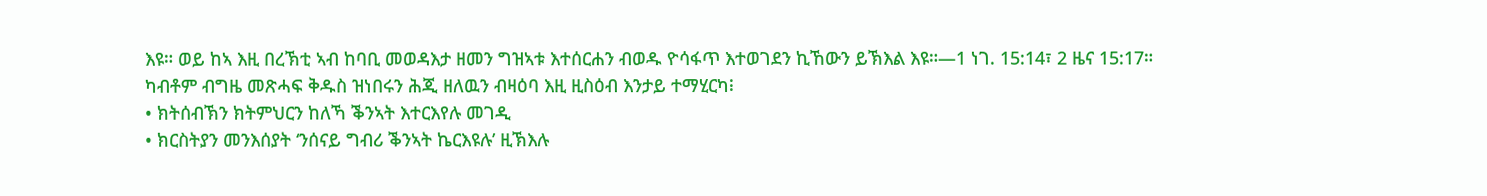እዩ። ወይ ከኣ እዚ በረኽቲ ኣብ ከባቢ መወዳእታ ዘመን ግዝኣቱ እተሰርሐን ብወዱ ዮሳፋጥ እተወገደን ኪኸውን ይኽእል እዩ።—1 ነገ. 15:14፣ 2 ዜና 15:17።
ካብቶም ብግዜ መጽሓፍ ቅዱስ ዝነበሩን ሕጂ ዘለዉን ብዛዕባ እዚ ዚስዕብ እንታይ ተማሂርካ፧
• ክትሰብኽን ክትምህርን ከለኻ ቕንኣት እተርእየሉ መገዲ
• ክርስትያን መንእሰያት ‘ንሰናይ ግብሪ ቕንኣት ኬርእዩሉ’ ዚኽእሉ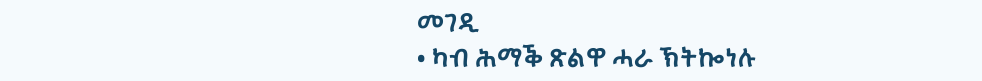መገዲ
• ካብ ሕማቕ ጽልዋ ሓራ ኽትኰነሉ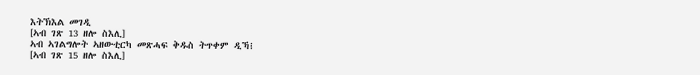እትኽእል መገዲ
[ኣብ ገጽ 13 ዘሎ ስእሊ]
ኣብ ኣገልግሎት ኣዘውቲርካ መጽሓፍ ቅዱስ ትጥቀም ዲኻ፧
[ኣብ ገጽ 15 ዘሎ ስእሊ]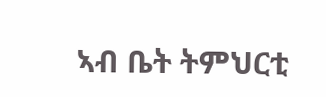ኣብ ቤት ትምህርቲ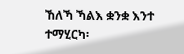ኸለኻ ኻልእ ቋንቋ እንተ ተማሂርካ፡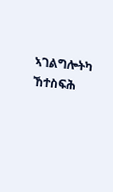ኣገልግሎትካ ኸተስፍሕ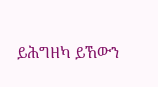ይሕግዘካ ይኸውን